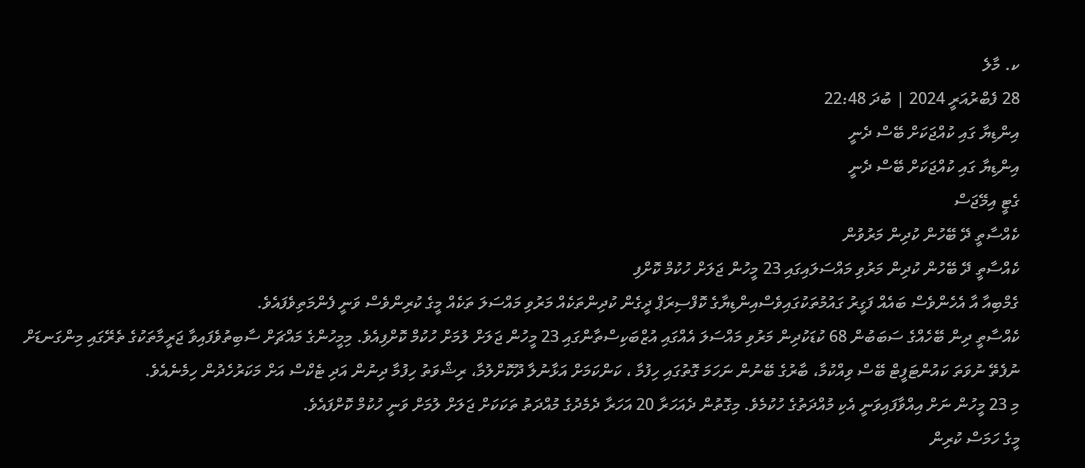ކ. މާލެ
28 ފެބްރުއަރީ 2024 | ބުދަ 22:48
އިންޑިޔާ ގައި ކުއްޖަކަށް ބޭސް ދެނީ
އިންޑިޔާ ގައި ކުއްޖަކަށް ބޭސް ދެނީ
ގެޓީ އިމޭޖަސް
ކެއްސާތީ ދޭ ބޭހުން ކުދިން މަރުވުން
ކެއްސާތީ ދޭ ބޭހުން ކުދިން މަރުވި މައްސަލައިގައި 23 މީހުން ޖަލަށް ހުކުމް ކޮށްފި
ގެމްބިއާ އާ އެހެންވެސް ބައެއް ފަގީރު ގައުމުތަކުގައިވެސްއިންޑިޔާގެ ކޮފްސިރަޕް ދީގެން ކުދިންތަކެއް މަރުވި މައްސަލަ ތަކެއް މީގެ ކުރިންވެސް ވަނީ ފެންމަތިވެފައެވެ.
ކެއްސާތީ ދިން ބޭހެއްގެ ސަބަބުން 68 ކުޑަކުދިން މަރުވި މައްސަލަ އެއްގައި އުޒްބަކިސްތާންގައި 23 މީހުން ޖަލަށް ލުމަށް ހުކުމް ކޮށްފިއެވެ. މިމީހުންގެ މައްޗަށް ސާބިތުވެފައިވާ ޖަރީމާތަކުގެ ތެރޭގައި މިންގަނޑަށް ނުފެތޭ ނުވަތަ ކައުންޓަފީޓް ބޭސް ވިއްކުމާ، ބާރުގެ ބޭނުން ނަހަމަ ގޮތުގައި ހިފުމާ ، ކަންކަމަށް އަޅާނުލާ ދޫކޮށްލުމާ، ރިޝްވަތު ހިފުމާ ދިނުން އަދި ޓެކްސް އަށް މަކަރުހެދުން ހިމެނެއެވެ.
މި 23 މީހުން ނަށް އިއްވާފައިވަނީ އެކި މުއްދަތުގެ ހުކުމެވެ. މިގޮތުން ދެއަހަރާ 20 އަހަރާ ދެމެދުގެ މުއްދަތު ތަކަކަށް ޖަލަށް ލުމަށް ވަނީ ހުކުމް ކޮށްފައެވެ.
މީގެ ހަމަސް ކުރިން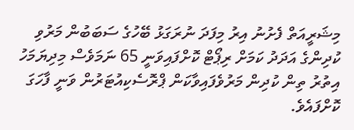މިޝަރީއަތް ފެށުނު އިރު މިފަދަ ނުރަގަޅު ބޭހުގެ ސަބަބުން މަރުވި ކުދިންގެ އަދަދު ކަމަށް ރިޕޯޓް ކޮށްފައިވަނީ 65 ނަމަވެސް މިދިޔަމަހު އިތުރު ތިން ކުދިން މަރުވެފައިވާކަން ޕްރޮސެކިއުޓަރުން ވަނީ ފާހަގަ ކޮށްފައެވެ.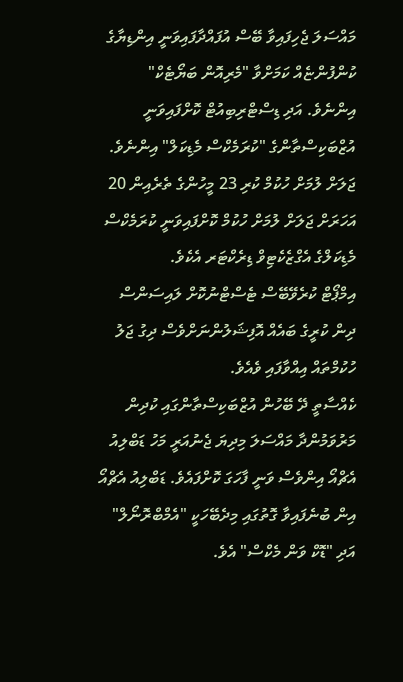މައްސަލަ ޖެހިފައިވާ ބޭސް އުފައްދާފައިވަނީ އިންޑިޔާގެ ކުންފުންޏެއް ކަމަށްވާ "މެރިއޮން ބަޔޯޓެކް" އިންނެވެ. އަދި ޑިސްޓްރިބިއުޓް ކޮށްފައިވަނީ އުޒްބަކިސްތާންގެ "ކުރަމެކްސް މެޑިކަލް" އިންނެވެ.
ޖަލަށް ލުމަށް ހުކުމް ކުރި 23 މީހުންގެ ތެރެއިން 20 އަހަރަށް ޖަލަށް ލުމަށް ހުކުމް ކޮށްފައިވަނީ ކުރަމެކްސް މެޑިކަލްގެ އެގްޒެކެޓިވް ޑިރެކްޓަރ އެކެވެ.
އިމްޕޯޓް ކުރެވޭބޭސް ޓެސްޓްނުކޮށް ލައިސަންސް ދިން ކުރީގެ ބައެއް އޮފިޝަލުންނަށްވެސް ދިގު ޖަލު ހުކުމްތައް އިއްވާފައި ވެއެވެ.
ކެއްސާތީ ދޭ ބޭހުން އުޒްބަކިސްތާންގައި ކުދިން މަރުވަމުންދާ މައްސަލަ މިދިޔަ ޖެނުއަރީ މަހު ޑަބްލިއު އެޗްއޯ އިންވެސް ވަނީ ފާހަގަ ކޮށްފައެވެ. ޑަބްލިއު އެޗްއޯ އިން ބުނެފައިވާ ގޮތުގައި މިދެބޭހަކީ "އެމްބްރޮނޯލް" އަދި "ޑޮކް ވަން މެކްސް" އެވެ.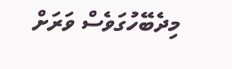މިދެބޭހުގަވެސް ވަރަށް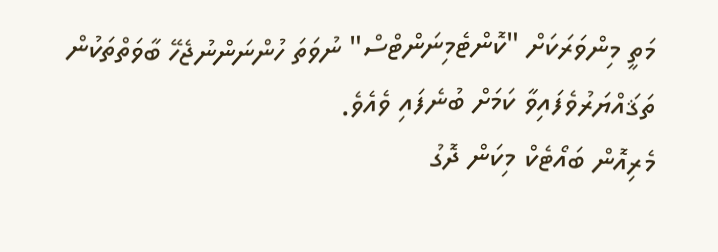މަތީ މިންވަރަކަށް "ކޮންޓެމިނަންޓްސް" ނުވަތަ ހުންނަންނުޖެހޭ ބާވަތްތަކުން ތަޤައްޔަރުވެފައިވާ ކަމަށް ބުނެފައި ވެއެވެ.
މެރިއޮން ބައޯޓެކް މިކަން ދޮގު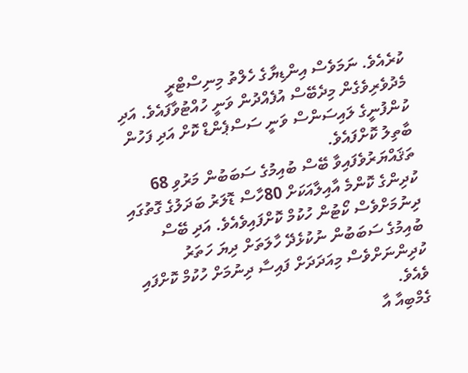ކުރެއެވެ. ނަމަވެސް އިންޑިޔާގެ ހެލްތު މިނިސްޓްރީ މެދުވެރިވެގެން މިދެބޭސް އުފެއްދުން ވަނީ ހުއްޓުވާފައެވެ. އަދި ކުންފުނީގެ ލައިސަންސް ވަނީ ސަސްޕެންޑް ކޮށް އަދި ފަހުން ބާތިލު ކޮށްފައެވެ.
ތަޤައްޔަރުވެފައިވާ ބޭސް ބުއިމުގެ ސަބަބުން މަރުވި 68 ކުދިންގެ ކޮންމެ އާއިލާއަކަށް 80ހާސް ޑޮލަރު ބަދަލުގެ ގޮތުގައި ދިނުމަށްވެސް ކޯޓުން ހުކުމް ކޮށްފައިވެއެވެ. އަދި ބޭސް ބުއިމުގެ ސަބަބުން ނުކުޅެދޭ ހާލަތަށް ދިޔަ ހަތަރު ކުދިންނަށްވެސް މިއަދަދަށް ފައިސާ ދިނުމަށް ހުކުމް ކޮށްފައި ވެއެވެ.
ގެމްބިއާ އާ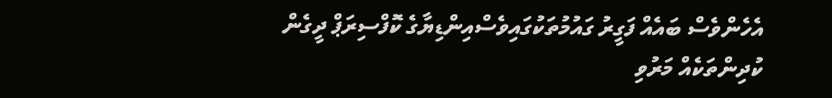އެހެންވެސް ބައެއް ފަގީރު ގައުމުތަކުގައިވެސްއިންޑިޔާގެ ކޮފްސިރަޕް ދީގެން ކުދިންތަކެއް މަރުވި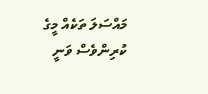މައްސަލަ ތަކެއް މީގެ ކުރިންވެސް ވަނީ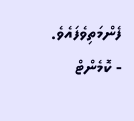ފެންމަތިވެފައެވެ.
- ކޮމެންޓް